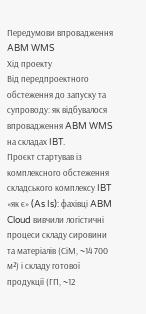Передумови впровадження ABM WMS
Хід проекту
Від передпроектного обстеження до запуску та супроводу: як відбувалося впровадження ABM WMS на складах IBT.
Проєкт стартував із комплексного обстеження складського комплексу IBT «як є» (As Is): фахівці ABM Cloud вивчили логістичні процеси складу сировини та матеріалів (СіМ, ~14 700 м²) і складу готової продукції (ГП, ~12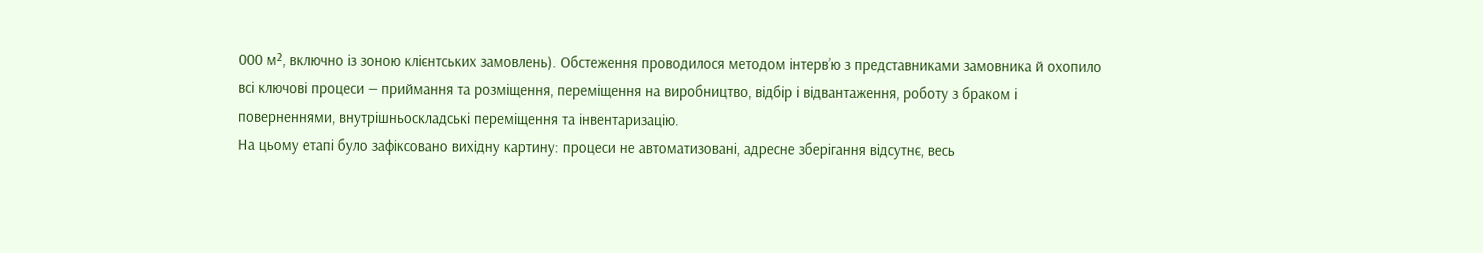000 м², включно із зоною клієнтських замовлень). Обстеження проводилося методом інтерв’ю з представниками замовника й охопило всі ключові процеси — приймання та розміщення, переміщення на виробництво, відбір і відвантаження, роботу з браком і поверненнями, внутрішньоскладські переміщення та інвентаризацію.
На цьому етапі було зафіксовано вихідну картину: процеси не автоматизовані, адресне зберігання відсутнє, весь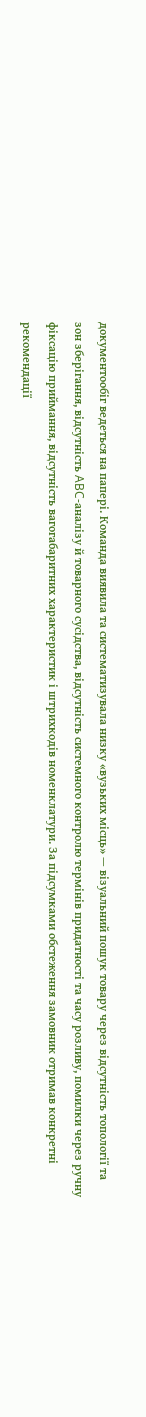документообіг ведеться на папері. Команда виявила та систематизувала низку «вузьких місць» — візуальний пошук товару через відсутність топології та зон зберігання, відсутність ABC-аналізу й товарного сусідства, відсутність системного контролю термінів придатності та часу розливу, помилки через ручну фіксацію приймання, відсутність вагогабаритних характеристик і штрихкодів номенклатури. За підсумками обстеження замовник отримав конкретні рекомендації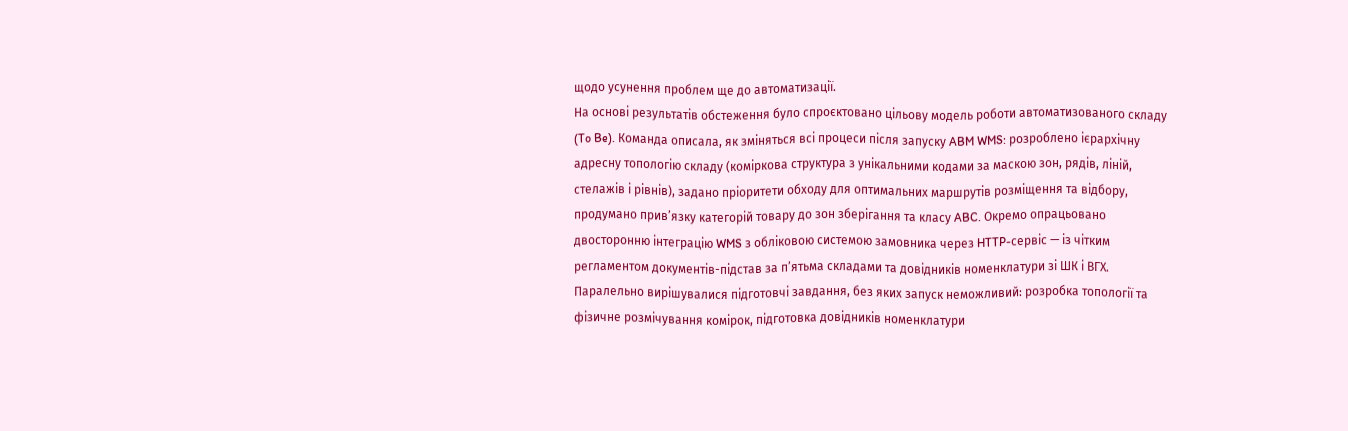щодо усунення проблем ще до автоматизації.
На основі результатів обстеження було спроєктовано цільову модель роботи автоматизованого складу (To Be). Команда описала, як зміняться всі процеси після запуску ABM WMS: розроблено ієрархічну адресну топологію складу (коміркова структура з унікальними кодами за маскою зон, рядів, ліній, стелажів і рівнів), задано пріоритети обходу для оптимальних маршрутів розміщення та відбору, продумано прив’язку категорій товару до зон зберігання та класу ABC. Окремо опрацьовано двосторонню інтеграцію WMS з обліковою системою замовника через HTTP-сервіс — із чітким регламентом документів-підстав за п’ятьма складами та довідників номенклатури зі ШК і ВГХ.
Паралельно вирішувалися підготовчі завдання, без яких запуск неможливий: розробка топології та фізичне розмічування комірок, підготовка довідників номенклатури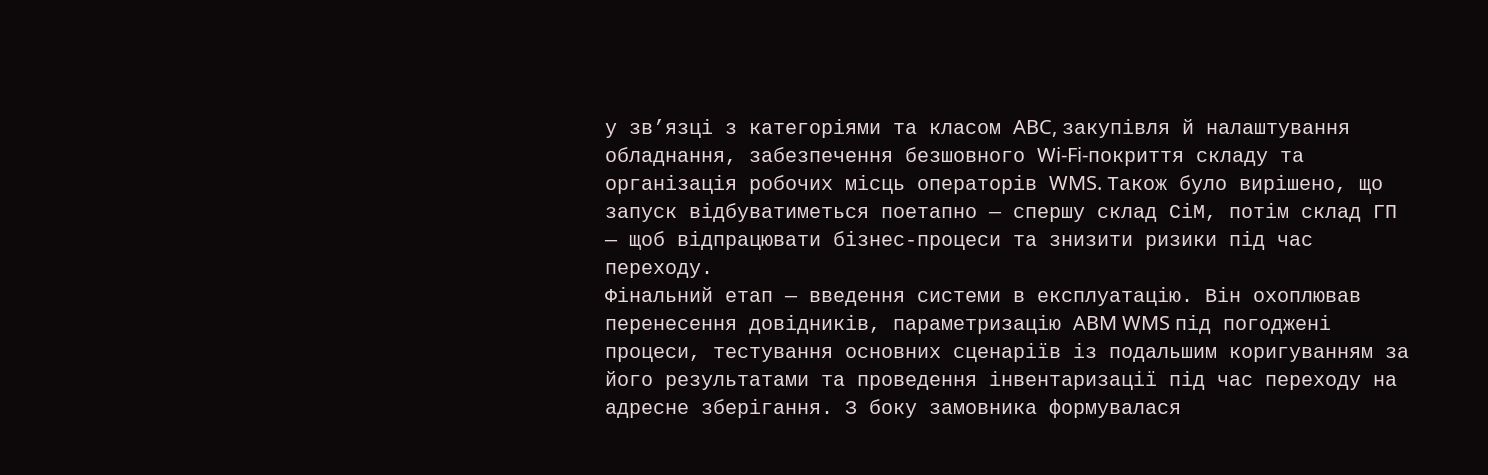у зв’язці з категоріями та класом ABC, закупівля й налаштування обладнання, забезпечення безшовного Wi-Fi-покриття складу та організація робочих місць операторів WMS. Також було вирішено, що запуск відбуватиметься поетапно — спершу склад СіМ, потім склад ГП — щоб відпрацювати бізнес-процеси та знизити ризики під час переходу.
Фінальний етап — введення системи в експлуатацію. Він охоплював перенесення довідників, параметризацію ABM WMS під погоджені процеси, тестування основних сценаріїв із подальшим коригуванням за його результатами та проведення інвентаризації під час переходу на адресне зберігання. З боку замовника формувалася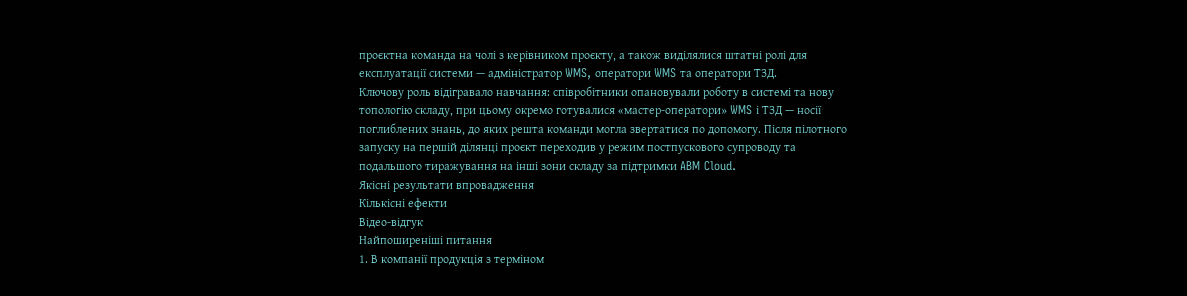проєктна команда на чолі з керівником проєкту, а також виділялися штатні ролі для експлуатації системи — адміністратор WMS, оператори WMS та оператори ТЗД.
Ключову роль відігравало навчання: співробітники опановували роботу в системі та нову топологію складу, при цьому окремо готувалися «мастер-оператори» WMS і ТЗД — носії поглиблених знань, до яких решта команди могла звертатися по допомогу. Після пілотного запуску на першій ділянці проєкт переходив у режим постпускового супроводу та подальшого тиражування на інші зони складу за підтримки ABM Cloud.
Якісні результати впровадження
Кількісні ефекти
Відео-відгук
Найпоширеніші питання
1. В компанії продукція з терміном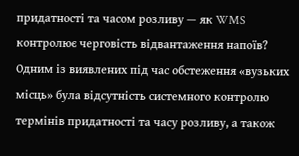придатності та часом розливу — як WMS контролює черговість відвантаження напоїв?
Одним із виявлених під час обстеження «вузьких місць» була відсутність системного контролю термінів придатності та часу розливу, а також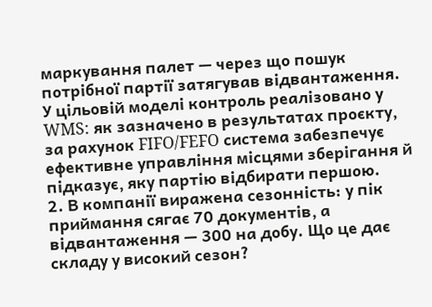маркування палет — через що пошук потрібної партії затягував відвантаження. У цільовій моделі контроль реалізовано у WMS: як зазначено в результатах проєкту, за рахунок FIFO/FEFO система забезпечує ефективне управління місцями зберігання й підказує, яку партію відбирати першою.
2. В компанії виражена сезонність: у пік приймання сягає 70 документів, а відвантаження — 300 на добу. Що це дає складу у високий сезон?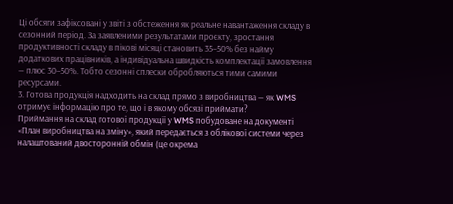Ці обсяги зафіксовані у звіті з обстеження як реальне навантаження складу в сезонний період. За заявленими результатами проєкту, зростання продуктивності складу в пікові місяці становить 35–50% без найму додаткових працівників, а індивідуальна швидкість комплектації замовлення — плюс 30–50%. Тобто сезонні сплески обробляються тими самими ресурсами.
3. Готова продукція надходить на склад прямо з виробництва — як WMS отримує інформацію про те, що і в якому обсязі приймати?
Приймання на склад готової продукції у WMS побудоване на документі «План виробництва на зміну», який передається з облікової системи через налаштований двосторонній обмін (це окрема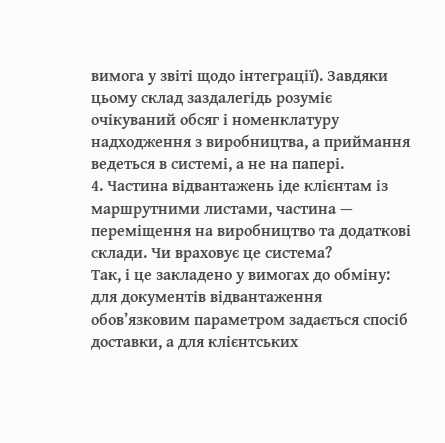вимога у звіті щодо інтеграції). Завдяки цьому склад заздалегідь розуміє очікуваний обсяг і номенклатуру надходження з виробництва, а приймання ведеться в системі, а не на папері.
4. Частина відвантажень іде клієнтам із маршрутними листами, частина — переміщення на виробництво та додаткові склади. Чи враховує це система?
Так, і це закладено у вимогах до обміну: для документів відвантаження обов’язковим параметром задається спосіб доставки, а для клієнтських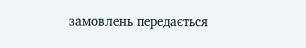замовлень передається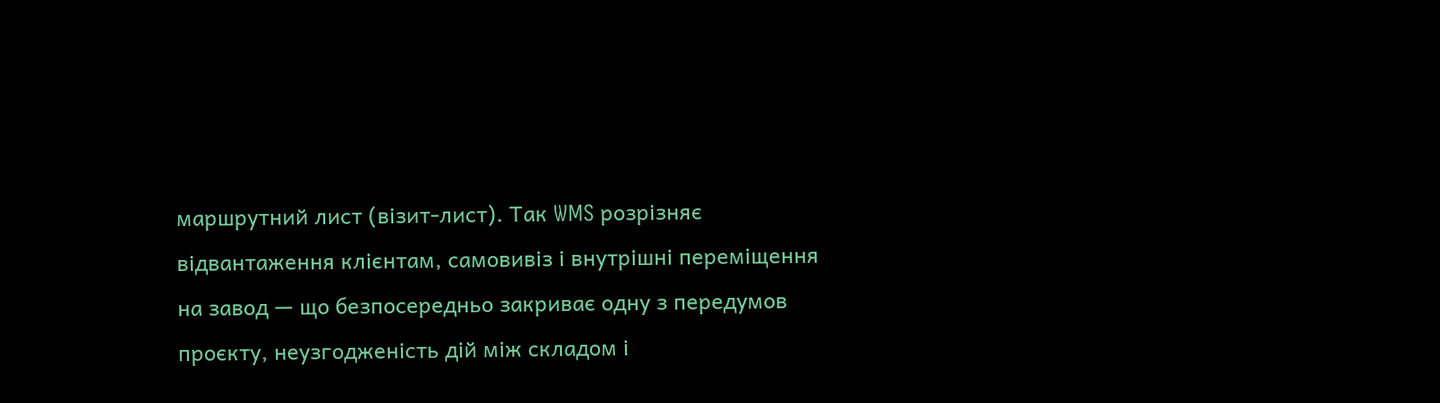маршрутний лист (візит-лист). Так WMS розрізняє відвантаження клієнтам, самовивіз і внутрішні переміщення на завод — що безпосередньо закриває одну з передумов проєкту, неузгодженість дій між складом і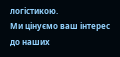логістикою.
Ми цінуємо ваш інтерес до наших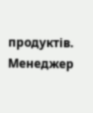продуктів. Менеджер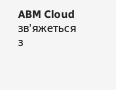ABM Cloud зв'яжеться з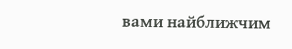вами найближчим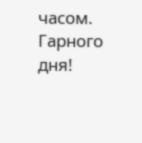часом. Гарного дня!